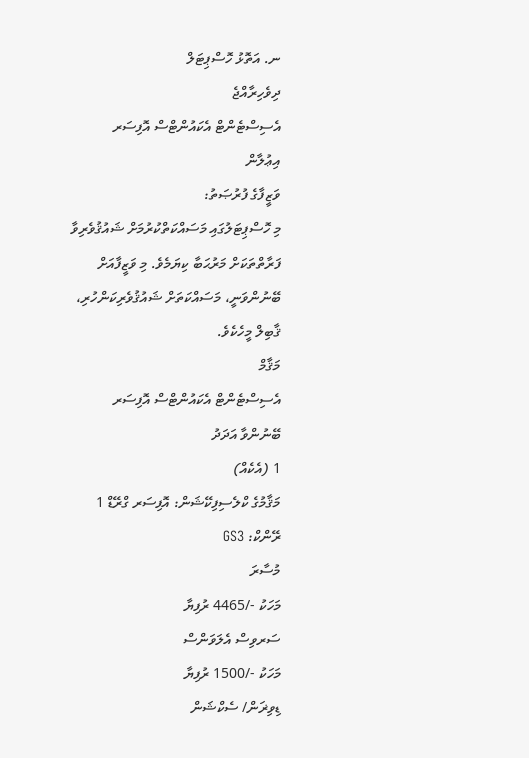ނ. އަތޮޅު ހޮސްޕިޓަލް
ދިވެހިރާއްޖެ
އެސިސްޓެންޓް އެކައުންޓްސް އޮފިސަރ
އިޢުލާން
ވަޒީފާގެ ފުރުޞަތު:
މި ހޮސްޕިޓަލުގައި މަސައްކަތްކުރުމަށް ޝައުޤުވެރިވާ ފަރާތްތަކަށް މަރުޙަބާ ކިޔަމެވެ. މި ވަޒީފާއަށް ބޭނުންވަނީ، މަސައްކަތަށް ޝައުޤުވެރިކަންހުރި، ޤާބިލް މީހެކެވެ.
މަޤާމް
އެސިސްޓެންޓް އެކައުންޓްސް އޮފިސަރ
ބޭނުންވާ އަދަދު
1 (އެކެއް)
މަޤާމުގެ ކްލެސިފިކޭޝަން: އޮފިސަރ ގްރޭޑް 1
ރޭންކް: GS3
މުސާރަ
މަހަކު -/4465 ރުފިޔާ
ސަރވިސް އެލަވަންސް
މަހަކު -/1500 ރުފިޔާ
ޑިވިޜަން/ ސެކްޝަން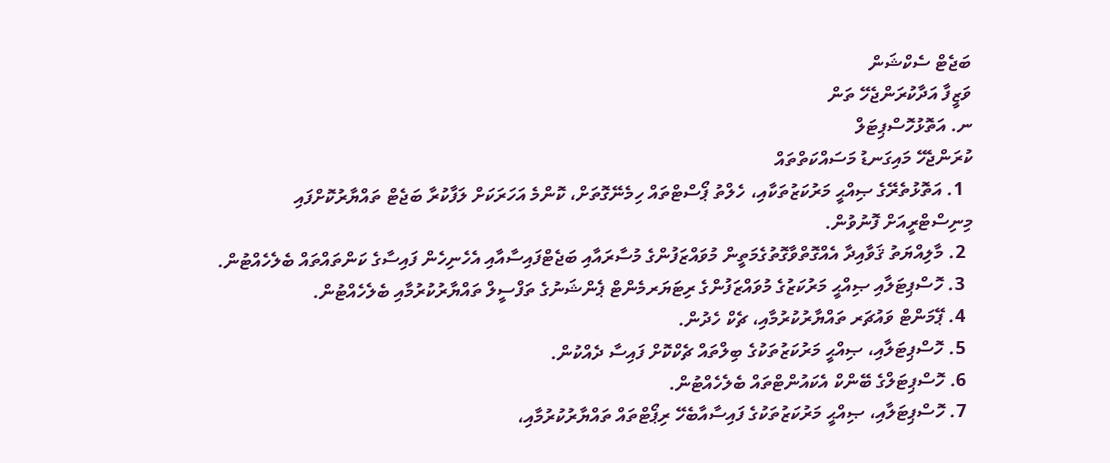ބަޖެޓް ސެކްޝަން
ވަޒީފާ އަދާކުރަންޖެހޭ ތަން
ނ. އަތޮޅުހޮސްޕިޓަލް
ކުރަންޖެހޭ މައިގަނޑު މަސައްކަތްތައް
  1. އަތޮޅުތެރޭގެ ޞިއްޙީ މަރުކަޒުތަކާއި، ހެލްތު ޕޯސްޓްތައް ހިމެނޭގޮތަށް، ކޮންމެ އަހަރަކަށް ލަފާކުރާ ބަޖެޓް ތައްޔާރުކޮށްފައި މިނިސްޓްރީއަށް ފޮނުވުން.
  2. މާލިއްޔަތު ޤަވާއިދާ އެއްގޮތްވާގޮތުގެމަތީން މުވައްޒަފުންގެ މުސާރައާއި ބަޖެޓްފައިސާއާއި އެހެނިހެން ފައިސާގެ ކަންތައްތައް ބެލެހެއްޓުން.
  3. ހޮސްޕިޓަލާއި ޞިއްޙީ މަރުކަޒުގެ މުވައްޒަފުންގެ ރިޓަޔަރމެންޓް ޕެންޝަނުގެ ތަފްސީލް ތައްޔާރުކުރުމާއި ބެލެހެއްޓުން.
  4. ޕޭމަންޓް ވައުޗަރ ތައްޔާރުކުރުމާއި، ޗެކް ހެދުން.
  5. ހޮސްޕިޓަލާއި، ޞިއްޙީ މަރުކަޒުތަކުގެ ބިލްތައް ޗެކްކޮށް ފައިސާ ދެއްކުން.
  6. ހޮސްޕިޓަލްގެ ބޭންކް އެކައުންޓްތައް ބެލެހެއްޓުން.
  7. ހޮސްޕިޓަލާއި، ޞިއްޙީ މަރުކަޒުތަކުގެ ފައިސާއާބެހޭ ރިޕޯޓްތައް ތައްޔާރުކުރުމާއި،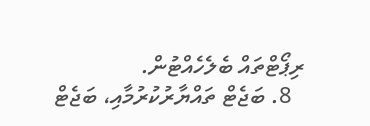ރިޕޯޓްތައް ބެލެހެއްޓުން.
  8. ބަޖެޓް ތައްޔާރުކުރުމާއި، ބަޖެޓް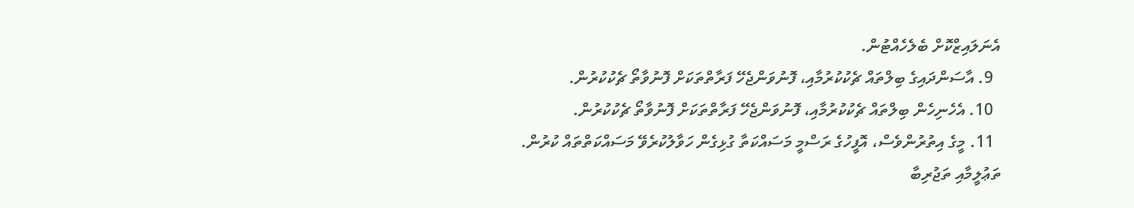އެނަލައިޒްކޮށް ބެލެހެއްޓުން.
  9. އާސަންދައިގެ ބިލްތައް ޗެކުކުރުމާއި، ފޮނުވަންޖެހޭ ފަރާތްތަކަށް ފޮނުވާތޯ ޗެކުކުރުން.
  10. އެހެނިހެން ބިލްތައް ޗެކުކުރުމާއި، ފޮނުވަންޖެހޭ ފަރާތްތަކަށް ފޮނުވާތޯ ޗެކުކުރުން.
  11. މީގެ އިތުރުންވެސް، އޮފީހުގެ ރަސްމީ މަސައްކަތާ ގުޅިގެން ހަވާލުކުރެވޭ މަސައްކަތްތައް ކުރުން.
ތަޢުލީމާއި ތަޖުރިބާ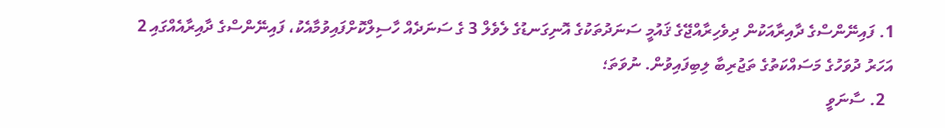1. ފައިނޭންސްގެ ދާއިރާއަކުން ދިވެހިރާއްޖޭގެ ޤައުމީ ސަނަދުތަކުގެ އޮނިގަނޑުގެ ލެވެލް 3 ގެ ސަނަދެއް ހާސިލްކޮށްފައިވުމާއެކު، ފައިނޭންސްގެ ދާއިރާއެއްގައި 2 އަހަރު ދުވަހުގެ މަސައްކަތުގެ ތަޖުރިބާ ލިބިފައިވުން. ނުވަތަ؛
  2. ސާނަވީ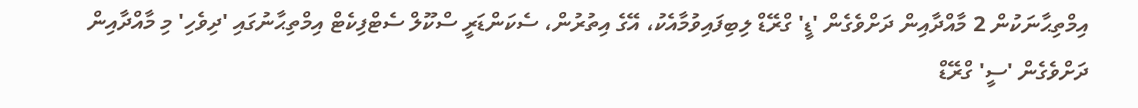އިމްތިޙާނަކުން 2 މާއްދާއިން ދަށްވެގެން 'ޑީ' ގްރޭޑް ލިބިފައިވުމާއެކު، އޭގެ އިތުރުން، ސެކަންޑަރީ ސްކޫލް ސެޓްފިކެޓް އިމްތިޙާނުގައި 'ދިވެހި' މި މާއްދާއިން ދަށްވެގެން 'ސީ' ގްރޭޑް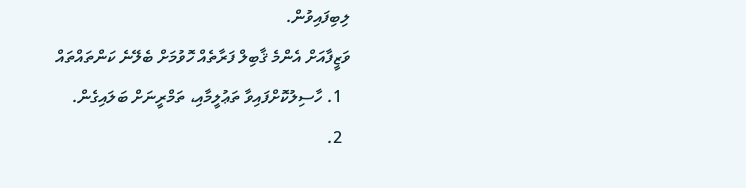ލިބިފައިވުން.
ވަޒީފާއަށް އެންމެ ޤާބިލް ފަރާތެއް ހޮވުމަށް ބެލޭނެ ކަންތައްތައް
  1. ހާސިލުކޮށްފައިވާ ތަޢުލީމާއި، ތަމްރީނަށް ބަލައިގެން.
  2.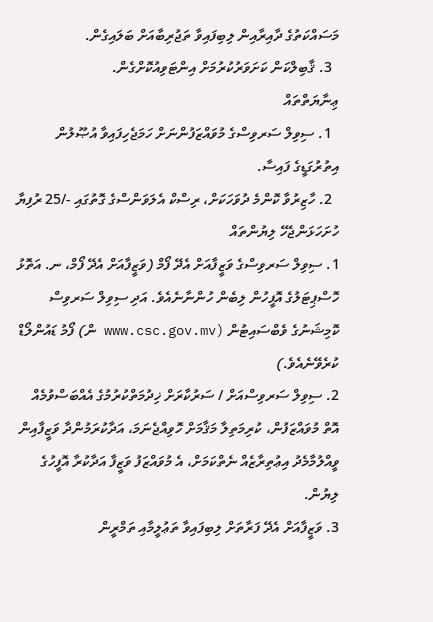މަސައްކަތުގެ ދާއިރާއިން ލިބިފައިވާ ތަޖުރިބާއަށް ބަލައިގެން.
  3. ޤާބިލްކަން ކަށަވަރުކުރުމަށް އިންޓަވިއުކޮށްގެން.
ޢިނާޔަތްތައް
  1. ސިވިލް ސަރވިސްގެ މުވައްޒަފުންނަށް ހަމަޖެހިފައިވާ އުޞޫލުން އިތުރުގަޑީގެ ފައިސާ.
  2. ހާޒިރުވާ ކޮންމެ ދުވަހަކަށް، ރިސްކް އެލަވަންސްގެ ގޮތުގައި -/25 ރުފިޔާ
ހުށަހަޅަންޖެހޭ ލިޔުންތައް
1. ސިވިލް ސަރވިސްގެ ވަޒީފާއަށް އެދޭ ފޯމް (ވަޒީފާއަށް އެދޭ ފޯމް، ނ. އަތޮޅު ހޮސްޕިޓަލުގެ އޮފީހުން ލިބެން ހުންނާނެއެވެ. އަދި ސިވިލް ސަރވިސް ކޮމިޝަނުގެ ވެބްސައިޓުން (www.csc.gov.mv ން) ފޯމު ޑައުންލޯޑް ކުރެވޭނެއެވެ.)
2. ސިވިލް ސަރވިސްއަށް / ސަރުކާރަށް ޚިދުމަތްކުރުމުގެ އެއްބަސްވުމެއް އޮތް މުވައްޒަފުން، ކުރިމަތިލާ މަޤާމަށް ހޮވިއްޖެނަމަ، އަދާކުރަމުންދާ ވަޒީފާއިން ވީއްލުމާމެދު އިޢުތިރާޒެއް ނެތްކަމަށް، އެ މުވައްޒަފު ވަޒީފާ އަދާކުރާ އޮފީހުގެ ލިޔުން.
3. ވަޒީފާއަށް އެދޭ ފަރާތަށް ލިބިފައިވާ ތަޢުލީމާއި ތަމްރީން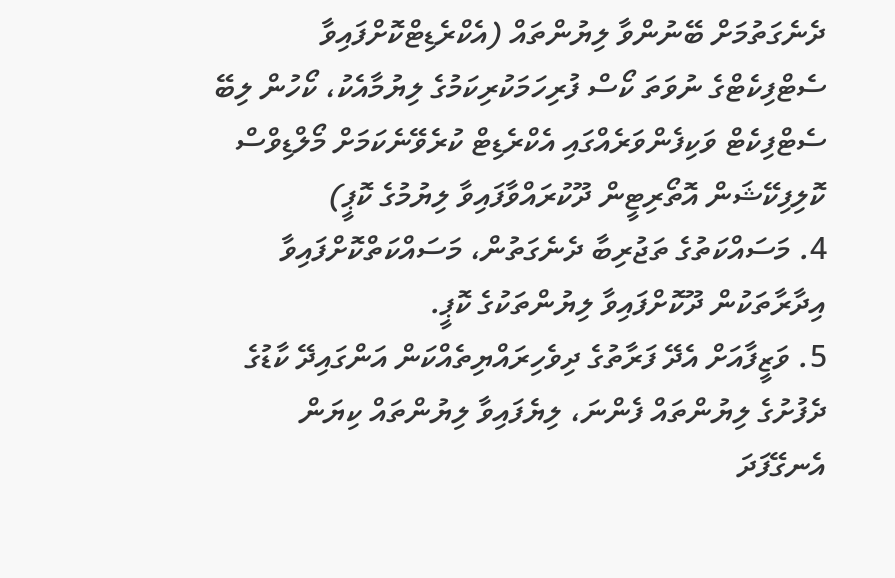ދެނެގަތުމަށް ބޭނުންވާ ލިޔުންތައް (އެކްރެޑިޓްކޮށްފައިވާ ސެޓްފިކެޓްގެ ނުވަތަ ކޯސް ފުރިހަމަކުރިކަމުގެ ލިޔުމާއެކު، ކޯހުން ލިބޭ ސެޓްފިކެޓް ވަކިފެންވަރެއްގައި އެކްރެޑިޓް ކުރެވޭނެކަމަށް މޯލްޑިވްސް ކޮލިފިކޭޝަން އޮތޯރިޓީން ދޫކުރައްވާފައިވާ ލިޔުމުގެ ކޮޕީ)
4. މަސައްކަތުގެ ތަޖުރިބާ ދެނެގަތުން، މަސައްކަތްކޮށްފައިވާ އިދާރާތަކުން ދޫކޮށްފައިވާ ލިޔުންތަކުގެ ކޮޕީ.
5. ވަޒީފާއަށް އެދޭ ފަރާތުގެ ދިވެހިރައްޔިތެއްކަން އަންގައިދޭ ކާޑުގެ ދެފުށުގެ ލިޔުންތައް ފެންނަ، ލިޔެފައިވާ ލިޔުންތައް ކިޔަން އެނގޭފަދަ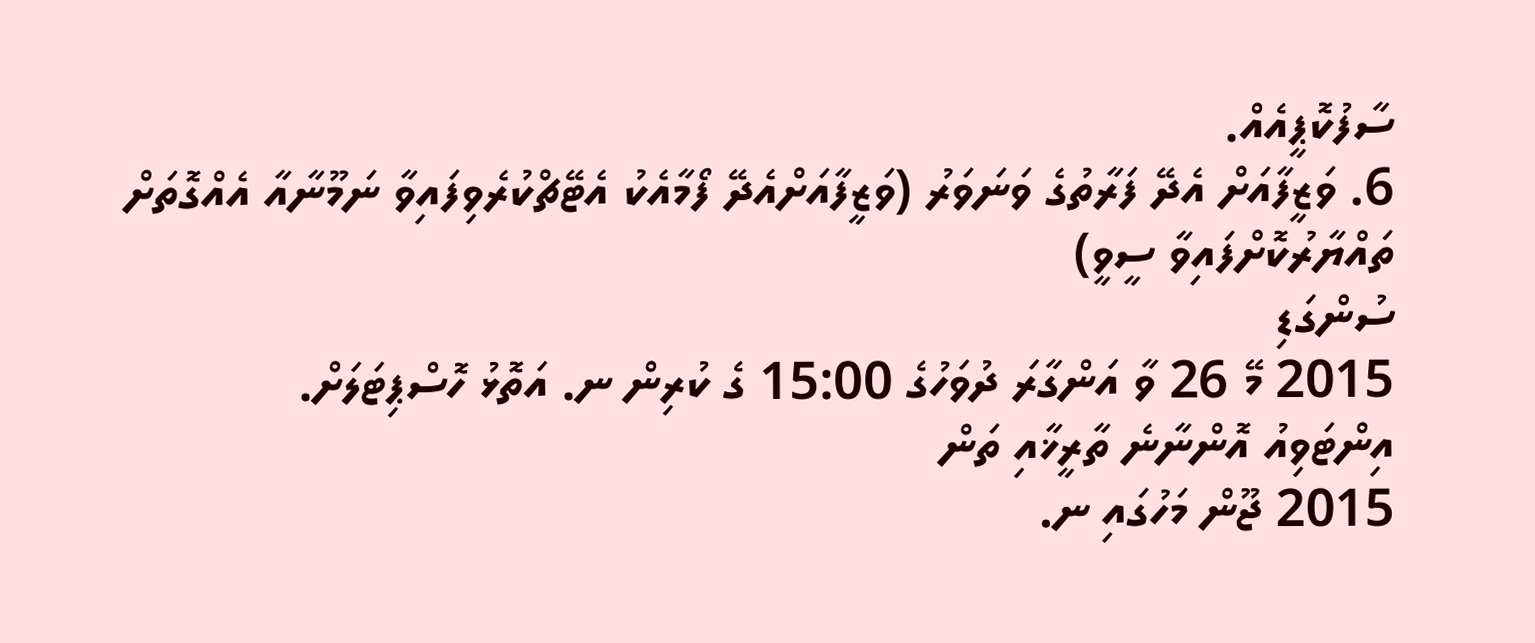ސާފުކޮޕީއެއް.
6. ވަޒީފާއަށް އެދޭ ފަރާތުގެ ވަނަވަރު (ވަޒީފާއަށްއެދޭ ފޯމާއެކު އެޓޭޗްކުރެވިފައިވާ ނަމޫނާއާ އެއްގޮތަށް ތައްޔާރުކޮށްފައިވާ ސީވީ)
ސުންގަޑި
2015 މޭ 26 ވާ އަންގާރަ ދުވަހުގެ 15:00 ގެ ކުރިން ނ. އަތޮޅު ހޮސްޕިޓަލަށް.
އިންޓަވިއު އޮންނާނެ ތާރީޚާއި ތަން
2015 ޖޫން މަހުގައި ނ.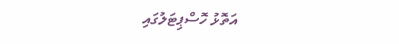އަތޮޅު ހޮސްޕިޓަލުގައި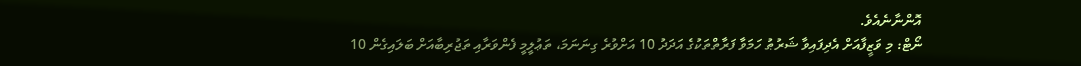އޮންނާނެއެވެ.
ނޯޓް: މި ވަޒީފާއަށް އެދިފައިވާ ޝަރުޠު ހަމަވާ ފަރާތްތަކުގެ އަދަދު 10 އަށްވުރެ ގިނަނަމަ، ތަޢުލީމީ ފެންވަރާއި ތަޖުރިބާއަށް ބަލައިގެން 10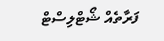ފަރާތެއް ޝޯޓްލިސްޓް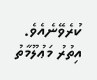ކުރެވޭނެއެވެ.
އިތުރު މަޢުލޫމާތު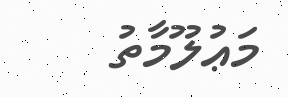މަޢުލޫމާތު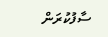ސާފުކުރަން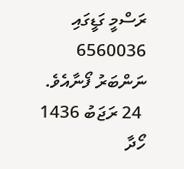ރަސްމީ ގަޑީގައި 6560036 ނަންބަރު ފޯނާއެވެ.
 24 ރަޖަބު 1436
ހޯދާ